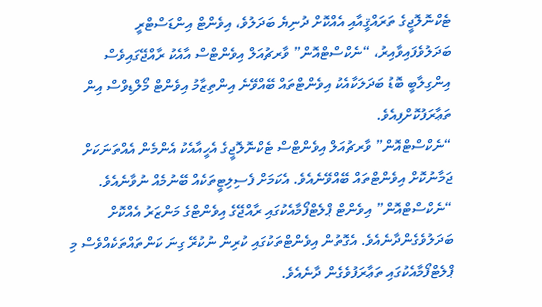ޓެކްނޮލޮޖީގެ ތަރައްޤީއާއި އެއްކޮށް ދުނިޔެ ބަދަލުވެ، އިވެންޓް އިންޑަސްޓްރީ ބަދަލުވެފައިވާއިރު، “ނެކްސްޓްއޮން” ވާރޗުއަލް އިވެންޓްސް އާއެކު ރާއްޖޭގައިވެސް އިންގިލާބީ ބޮޑު ބަދަލަކާއެކު އިވެންޓްތައް ބޭއްވޭނެ އިންތިޒާމު އިވެންޓް މޯލްޑިވްސް އިން ތަޢާރަފުކޮށްފިއެވެ.
“ނެކްސްޓްއޮން” ވާރޗުއަލް އިވެންޓްސް ޓެކްނޮލޮޖީގެ އެހީއާއެކު އެންމެން އެއްތަނަކަށް ޖަމާނުކޮށް އިވެންޓްތައް ބޭއްވޭނެއެވެ. އެކަމަށް ފެސިލިޓީތަކެއް ބޭނުމެއް ނުވާނެއެވެ. “ނެކްސްޓްއޮން” އިވެންޓް ޕްލެޓްފޯމާއެކުގައި ރާއްޖޭގެ އިވެންޓްގެ މަންޒަރު އެއްކޮށް ބަދަލުވެގެންދާނެއެވެ. އެގޮތުން އިވެންޓްތަކުގައި ކުރިން ނުކުރޭ ގިނަ ކަންތައްތަކެއްވެސް މި ޕްލެޓްފޯމާއެކުގައި ތަޢާރަފުވެގެން ދާނެއެވެ.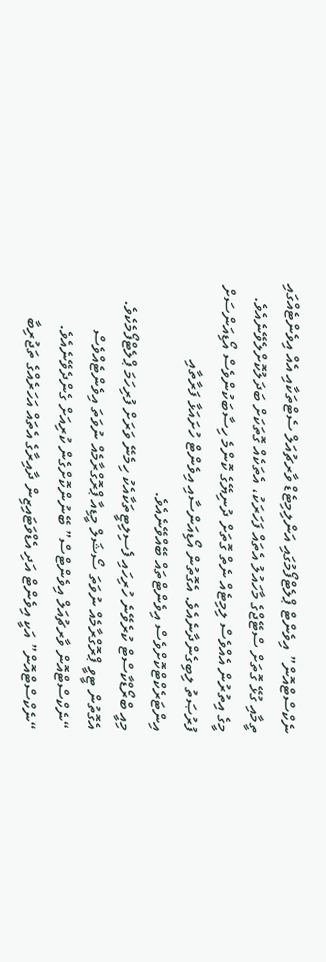ނެކްސްޓްއޮން” އިވެންޓް ޕްލެޓްފޯމުގައި އަންލިމިޓެޑް ވާރޗުއަލް ސެޓްތަކާއި އެއް އިވެންޓެއްގައި ތީމާއި ގުޅޭ ގޮތަށް ސްޓޭޖްގެ މާހައުލު އެތައް ފަހަރަކު، އެތަކެއް ގޮތަކަށް ބަދަލުކޮށްލެވޭނެއެވެ.
މީގެ އިތުރުން އެއްވެސް ލިމިޓެއް ނެތް ގޮތަށް ދުނިޔޭގެ ކޮންމެ ހިސާބަކުންވެސް އޯޑިއަންސަށް ފުރުޞަތު ލިބިގެންދާނެއެވެ. އެގޮތުން އޯޑިއަންސާއި އިވެންޓް ހުށައަޅާ ފަރާތާއި އިންޓަރެކްޓްކޮށްވެސް އިވެންޓްތައް ބޭއްވޭނެއެވެ.
މިއީ ބްރޯޑްކާސްޓް ކުރެވޭނެ ހުރިހައި ފެސިލިޓީތަކާއެކު ހިމެނޭ ވަރަށް ފުރިހަމަ ޕްލެޓްފޯމެކެވެ. އެގޮތުން ޓީވީ ޕްރޮގްރާމެއް ނުވަތަ ސޯޝަލް މީޑިއާ ޕްރޮގްރާމެއް ނުވަތަ އިވެންޓެއްވެސް “ނެކްސްޓްއޮން ވާރޗުއަލް އިވެންޓްސް” ބޭނުންކޮށްގެން ކުރިއަށް ގެންދެވޭނެއެވެ.
“ނެކްސްޓްއޮން” އަކީ އިވެންޓް އަދި އެޑްވަޓައިޒިން ދާއިރާގެ އެތައް އަހަރެއްގެ ތަޖުރިބާ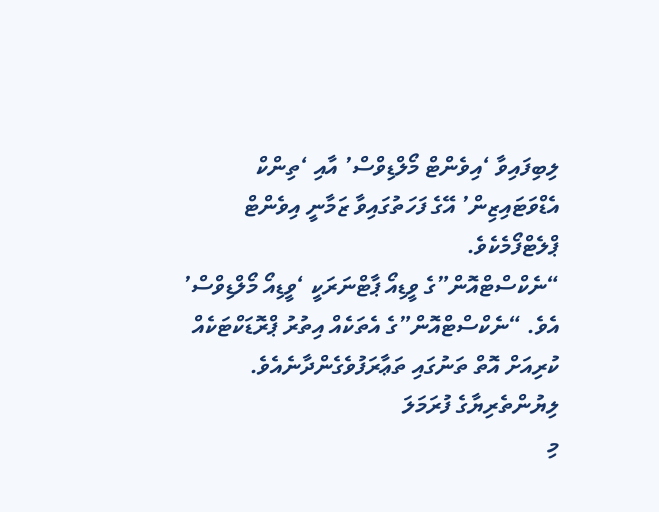ލިބިފައިވާ ‘އިވެންޓް މޯލްޑިވްސް’ އާއި ‘ތިންކް އެޑްވަޓައިޒިން’ އޭގެ ފަހަތުގައިވާ ޒަމާނީ އިވެންޓް ޕްލެޓްފޯމެކެވެ.
“ނެކްސްޓްއޮން”ގެ ވީޑިއޯ ޕާޓްނަރަކީ ‘ވީޑިއޯ މޯލްޑިވްސް’ އެވެ. “ނެކްސްޓްއޮން”ގެ އެތަކެއް އިތުރު ޕްރޮޑަކްޓަކެއް ކުރިއަށް އޮތް ތަނުގައި ތަޢާރަފުވެގެންދާނެއެވެ.
ލިޔުންތެރިޔާގެ ފުރަމަލަ
މި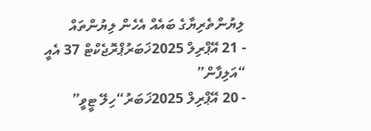ލިޔުންތެރިޔާގެ ބައެއް އެހެން ލިޔުންތައް
- 21 އޭޕްރިލް 2025ޚަބަރުޕްރޮޖެކްޓް 37 އެއީ “އަލިފާން”
- 20 އޭޕްރިލް 2025ޚަބަރު“ހިލޭ ޓީވީ”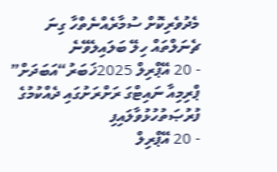މެދުވެރިކޮށް ސުމާރެއްނެތްހާ ގިނަ ޗެނަލްތައް ހިލޭ ބަލައިލެވޭނެ
- 20 އޭޕްރިލް 2025ޚަބަރު“އަބަދަށް” ޕްރިމިއާ ނައިޓްގަ ރަށްރަށުގައި ދެއްކުމުގެ ފުރުޞަތުހުޅުވާލައިފި
- 20 އޭޕްރިލް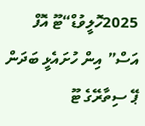2025ހޮލީވުޑް“ޓޫ އޮފް އަސް” އިން ހުށައެޅީ ބަދަން ޕޭ ސިތާރޭގެ ޓޫ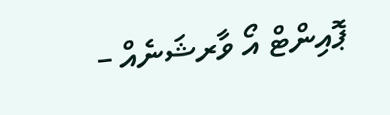ޕޮއިންޓް އޯ ވާރޝަނެއް –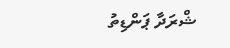ޝްރަދާ ޕަންޑިތު